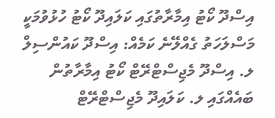އިސްދޫ ކޯޓު އިމާރާތުގައި ކަލައިދޫ ކޯޓު ހުޅުވުމަކީ މަސްލަހަތު ގެއްލޭނެ ކަމެއް: އިސްދޫ ކައުންސިލް
ލ. އިސްދޫ މެޖިސްޓްރޭޓް ކޯޓު އިމާރާތުން ބައެއްގައި ލ. ކަލައިދޫ މެޖިސްޓްރޭޓް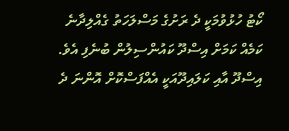ކޯޓު ހުޅުވުމަކީ ދެ ރަށުގެ މަސްލަހަތު ގެއްލިދާނެ ކަމެއް ކަމަށް އިސްދޫ ކައުންސިލުން ބުނެފި އެވެ.
އިސްދޫ އާއި ކަލައިދޫއަކީ އެއްފަސްކޮށް އޮންނަ ދެ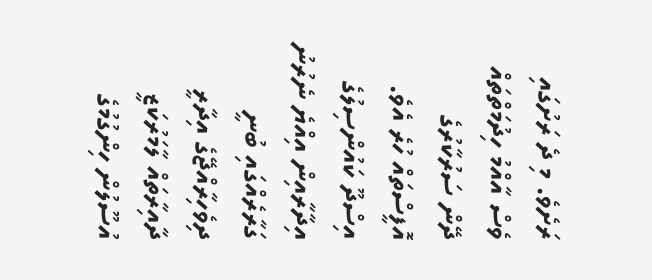ރަށެވެ. މި ދެ ރަށުގައި ވެސް އާއްމު ހިދުމަތްތައް ދޭން ސަރުކާރުގެ އޮފީސްތައް ހުރެ އެވެ.
އިސްދޫ ކައުންސިލުގެ އިދާރާއިން އިއްޔެ ނެރުނު ގަރާރެއްގައި ބުނީ ދިވެހިރާއްޖޭގެ އިދާރީ ދާއިރާތައް ލާމަރުކަޒީ އުސޫލުން ހިންގުމުގެ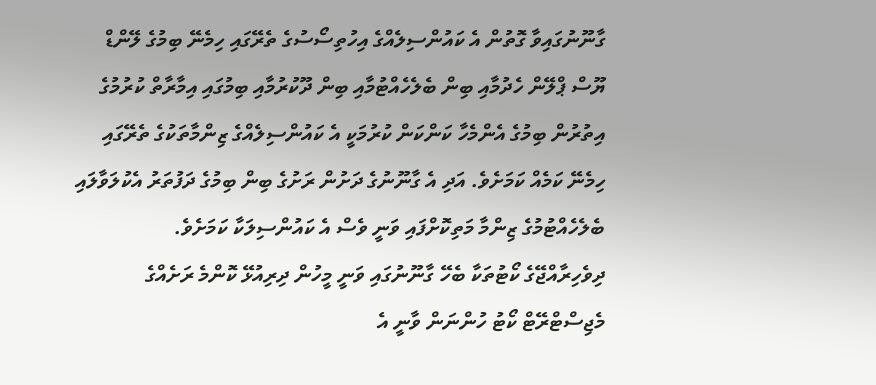ގާނޫނުގައިވާ ގޮތުން އެ ކައުންސިލެއްގެ އިހުތިސޯސުގެ ތެރޭގައި ހިމެނޭ ބިމުގެ ލޭންޑް ޔޫސް ޕްލޭން ހެދުމާއި ބިން ބެލެހެއްޓުމާއި ބިން ދޫކުރުމާއި ބިމުގައި އިމާރާތް ކުރުމުގެ އިތުރުން ބިމުގެ އެންމެހާ ކަންކަން ކުރުމަކީ އެ ކައުންސިލެއްގެ ޒިންމާތަކުގެ ތެރޭގައި ހިމެނޭ ކަމެއް ކަމަށެވެ. އަދި އެ ގާނޫނުގެ ދަށުން ރަށުގެ ބިން ބިމުގެ ދަފުތަރު އެކުލަވާލައި ބެލެހެއްޓުމުގެ ޒިންމާ މަތިކޮށްފައި ވަނީ ވެސް އެ ކައުންސިލަކާ ކަމަށެވެ.
ދިވެހިރާއްޖޭގެ ކޯޓުތަކާ ބެހޭ ގާނޫނުގައި ވަނީ މީހުން ދިރިއުޅޭ ކޮންމެ ރަށެއްގެ މެޖިސްޓްރޭޓް ކޯޓު ހުންނަން ވާނީ އެ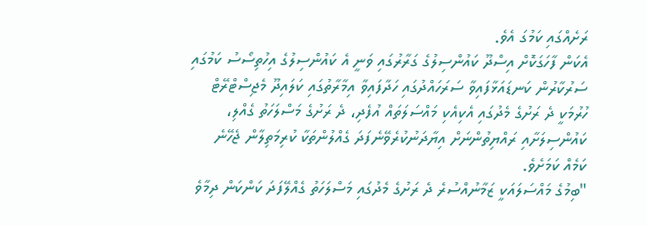ރަށެއްގައި ކަމުގަ އެވެ.
އެކަން ފާހަގަކޮށް އިސްދޫ ކައުންސިލުގެ ގަރާރުގައި ވަނީ އެ ކައުންސިލުގެ އިހުތިސޯސު ކަމުގައި ސަރުކާރުން ކަނޑައަޅާފައިވާ ސަރަހައްދުގައި ހަދާފައިވާ އިމާރާތުގައި ކަލައިދޫ މެޖިސްޓްރޭޓް ހުރުމަކީ ދެ ރަށުގެ މެދުގައި އެކިއެކި މައްސަލަތައް އުފެދި، ދެ ރަށުގެ މަސްލަހަތު ގެއްލި، ކައުންސިލަށާއި ރައްޔިތުންނަށް އިޔާދަނުކުރެވޭނެފަދަ ގެއްލުންތަކާ ކުރިމަތިލާން ޖެހޭނެ ކަމެއް ކަމަށެވެ.
"ބިމުގެ މައްސަލައަކީ ޒަމާނުއްސުރެ ދެ ރަށުގެ މެދުގައި މަސްލަހަތު ގެއްލޭފަދަ ކަންކަން ދިމާވެ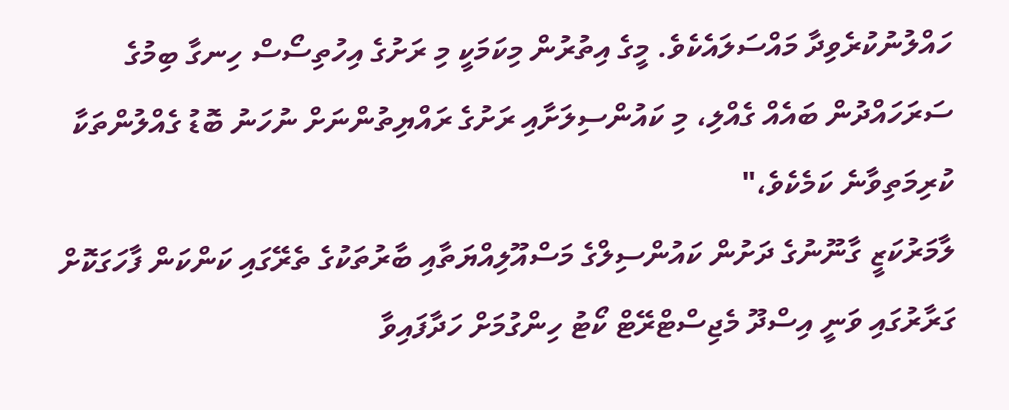ހައްލުނުކުރެވިދާ މައްސަލައެކެވެ. މީގެ އިތުރުން މިކަމަކީ މި ރަށުގެ އިހުތިސޯސް ހިނގާ ބިމުގެ ސަރަހައްދުން ބައެއް ގެއްލި، މި ކައުންސިލަށާއި ރަށުގެ ރައްޔިތުންނަށް ނުހަނު ބޮޑު ގެއްލުންތަކާ ކުރިމަތިވާނެ ކަމެކެވެ،"
ލާމަރުކަޒީ ގާނޫނުގެ ދަށުން ކައުންސިލްގެ މަސްއޫލިއްޔަތާއި ބާރުތަކުގެ ތެރޭގައި ކަންކަން ފާހަގަކޮށް ގަރާރުގައި ވަނީ އިސްދޫ މެޖިސްޓްރޭޓް ކޯޓު ހިންގުމަށް ހަދާފައިވާ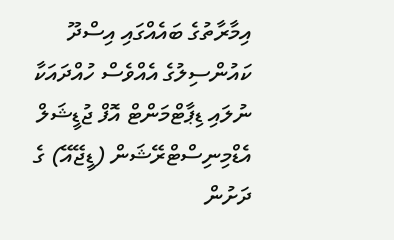އިމާރާތުގެ ބައެއްގައި އިސްދޫ ކައުންސިލުގެ އެއްވެސް ހުއްދައަކާ ނުލައި ޑިޕާޓްމަންޓް އޮފް ޖުޑީޝަލް އެޑްމިނިސްޓްރޭޝަން (ޑީޖޭއޭ) ގެ ދަށުން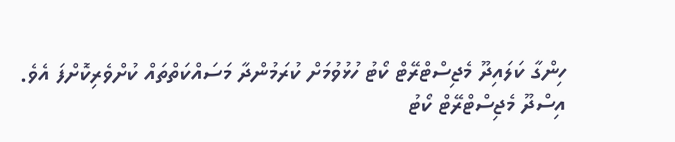ހިންގާ ކަލައިދޫ މެޖިސްޓްރޭޓް ކޯޓު ހުޅުވުމަށް ކުރަމުންދާ މަސައްކަތްތައް ކުށްވެރިކޮށްފަ އެވެ.
އިސްދޫ މެޖިސްޓްރޭޓް ކޯޓު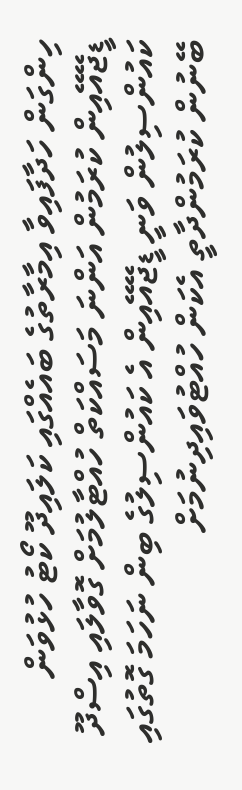ހިންގަން ހަދާފައިވާ އިމާރާތުގެ ބައެއްގައި ކަލައިދޫ ކޯޓު ހުޅުވަން ޑީޖޭއޭއިން ކުރަމުން އަންނަ މަސައްކަތް ހުއްޓާލުމަށް ގޮވާލައި އިސްދޫ ކައުންސިލުން ވަނީ ޑީޖޭއޭއިން އެ ކައުންސިލުގެ ބިން ނަހަމަ ގޮތުގައި ބޭނުން ކުރަމުންދާތީ އެކަން ހުއްޓުވައިދިނުމަށް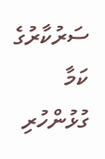ސަރުކާރުގެ ކަމާ ގުޅުންހުރި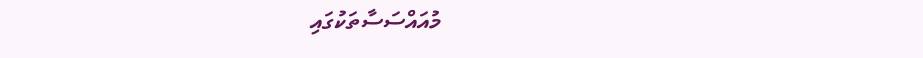މުއައްސަސާތަކުގައި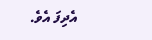އެދިފަ އެވެ.